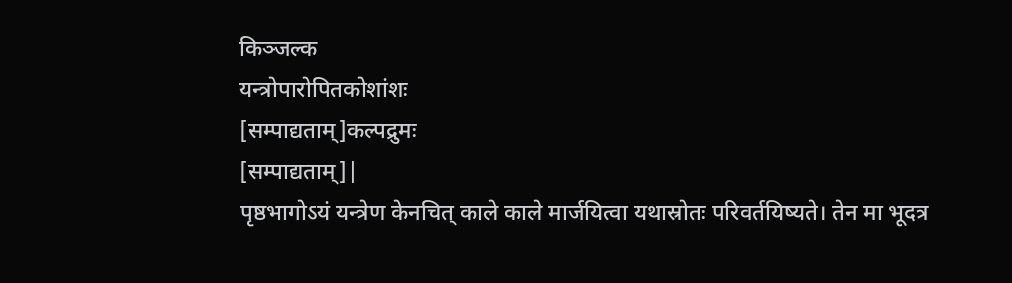किञ्जल्क
यन्त्रोपारोपितकोशांशः
[सम्पाद्यताम्]कल्पद्रुमः
[सम्पाद्यताम्]|
पृष्ठभागोऽयं यन्त्रेण केनचित् काले काले मार्जयित्वा यथास्रोतः परिवर्तयिष्यते। तेन मा भूदत्र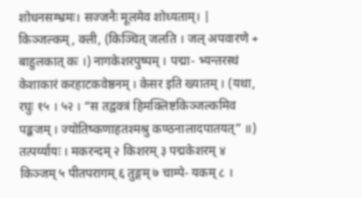शोधनसम्भ्रमः। सज्जनैः मूलमेव शोध्यताम्। |
किञ्जल्कम्, क्ली, (किञ्चित् जलति । जल् अपवारणे + बाहुलकात् कः ।) नागकेशरपुष्पम् । पद्मा- भ्यन्तरस्थं केशाकारं करहाटकवेष्ठनम् । केसर इति ख्यातम् । (यथा, रघुः १५ । ५२ । “स तद्वक्त्रं हिमक्लिष्टकिञ्जल्कमिव पङ्कजम् । ज्योतिष्कणाहतश्मश्रु कण्ठनालादपातयत्” ॥) तत्पर्य्यायः । मकरन्दम् २ किशरम् ३ पद्मकेशरम् ४ किञ्जम् ५ पीतपरागम् ६ तुङ्गम् ७ चाम्पे- यकम् ८ ।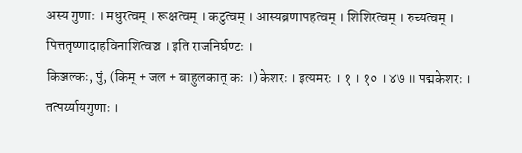अस्य गुणाः । मधुरत्वम् । रूक्षत्वम् । कटुत्वम् । आस्यब्रणापहत्वम् । शिशिरत्वम् । रुच्यत्वम् । पित्ततृष्णादाहविनाशित्वञ्च । इति राजनिर्घण्टः ।
किञ्जल्कः, पुं, (किम् + जल + बाहुलकात् कः ।) केशरः । इत्यमरः । १ । १० । ४७ ॥ पद्मकेशरः । तत्पर्य्यायगुणाः ।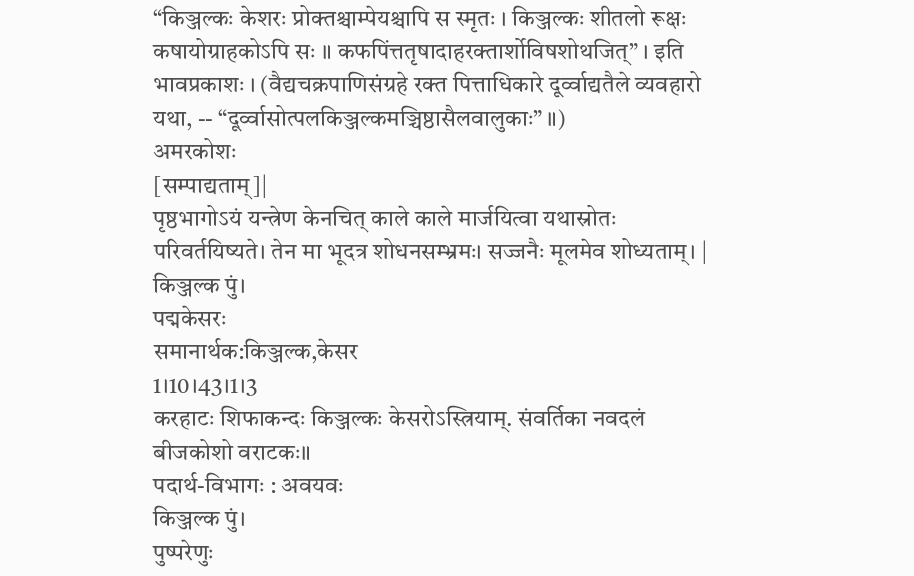“किञ्जल्कः केशरः प्रोक्तश्चाम्पेयश्चापि स स्मृतः । किञ्जल्कः शीतलो रूक्षः कषायोग्राहकोऽपि सः ॥ कफपिंत्ततृषादाहरक्तार्शोविषशोथजित्” । इति भावप्रकाशः । (वैद्यचक्रपाणिसंग्रहे रक्त पित्ताधिकारे दूर्व्वाद्यतैले व्यवहारो यथा, -- “दूर्व्वासोत्पलकिञ्जल्कमञ्चिष्ठासैलवालुकाः” ॥)
अमरकोशः
[सम्पाद्यताम्]|
पृष्ठभागोऽयं यन्त्रेण केनचित् काले काले मार्जयित्वा यथास्रोतः परिवर्तयिष्यते। तेन मा भूदत्र शोधनसम्भ्रमः। सज्जनैः मूलमेव शोध्यताम्। |
किञ्जल्क पुं।
पद्मकेसरः
समानार्थक:किञ्जल्क,केसर
1।10।43।1।3
करहाटः शिफाकन्दः किञ्जल्कः केसरोऽस्त्रियाम्. संवर्तिका नवदलं बीजकोशो वराटकः॥
पदार्थ-विभागः : अवयवः
किञ्जल्क पुं।
पुष्परेणुः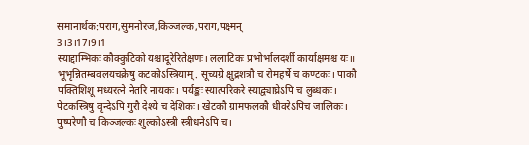समानार्थक:पराग,सुमनोरज,किञ्जल्क,पराग,पक्ष्मन्
3।3।17।9।1
स्याद्दाम्भिकः कौक्कुटिको यश्चादूरेरितेक्षणः। ललाटिकः प्रभोर्भालदर्शी कार्याक्षमश्च यः॥ भूभृन्नितम्बवलयचक्रेषु कटकोऽस्त्रियाम्. सूच्यग्रे क्षुद्रशत्रौ च रोमहर्षे च कण्टकः। पाकौ पक्तिशिशू मध्यरत्ने नेतरि नायकः। पर्यङ्कः स्यात्परिकरे स्याद्व्याघ्रेऽपि च लुब्धकः। पेटकस्त्रिषु वृन्देऽपि गुरौ देश्ये च देशिकः। खेटकौ ग्रामफलकौ धीवरेऽपिच जालिकः। पुष्परेणौ च किञ्जल्कः शुल्कोऽस्त्री स्त्रीधनेऽपि च।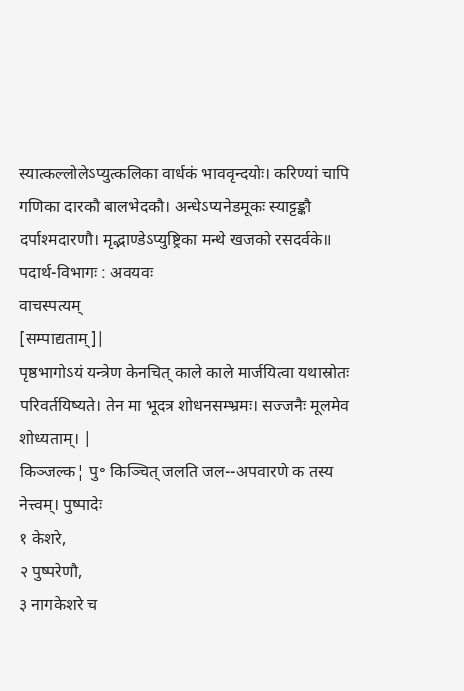स्यात्कल्लोलेऽप्युत्कलिका वार्धकं भाववृन्दयोः। करिण्यां चापि गणिका दारकौ बालभेदकौ। अन्धेऽप्यनेडमूकः स्याट्टङ्कौ दर्पाश्मदारणौ। मृद्भाण्डेऽप्युष्ट्रिका मन्थे खजको रसदर्वके॥
पदार्थ-विभागः : अवयवः
वाचस्पत्यम्
[सम्पाद्यताम्]|
पृष्ठभागोऽयं यन्त्रेण केनचित् काले काले मार्जयित्वा यथास्रोतः परिवर्तयिष्यते। तेन मा भूदत्र शोधनसम्भ्रमः। सज्जनैः मूलमेव शोध्यताम्। |
किञ्जल्क¦ पु॰ किञ्चित् जलति जल--अपवारणे क तस्य नेत्त्वम्। पुष्पादेः
१ केशरे,
२ पुष्परेणौ,
३ नागकेशरे च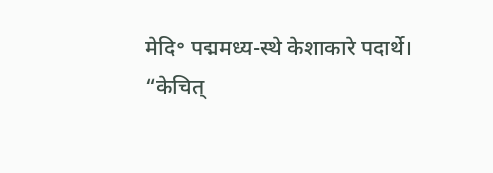मेदि॰ पद्ममध्य-स्थे केशाकारे पदार्थे।
“केचित्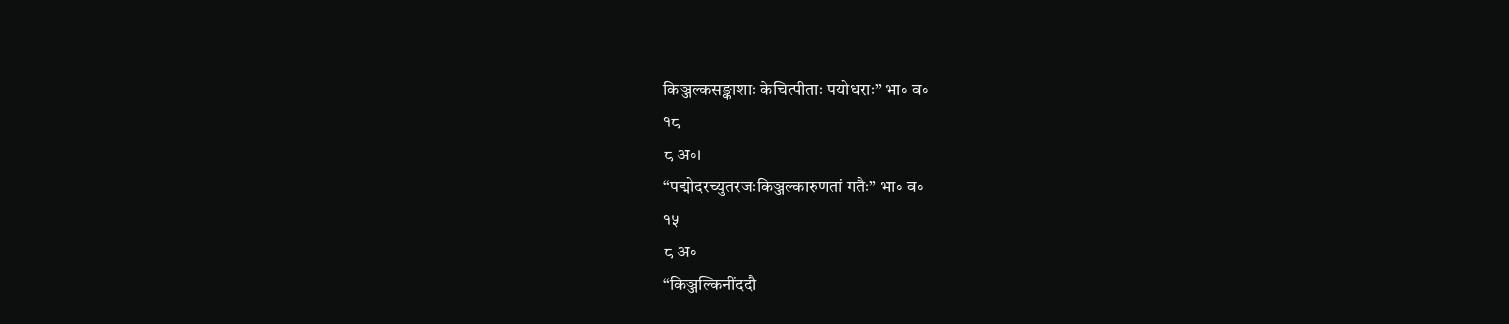किञ्जल्कसङ्काशाः केचित्पीताः पयोधराः” भा॰ व॰
१८
८ अ॰।
“पद्मोदरच्युतरजःकिञ्जल्कारुणतां गतैः” भा॰ व॰
१५
८ अ॰
“किञ्जल्किनींददौ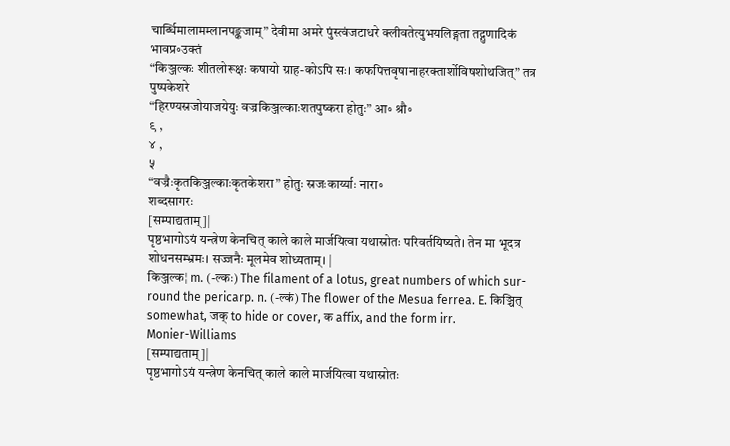चार्ब्धिमालामम्लानपङ्कजाम्” देवीमा अमरे पुंस्त्वंजटाधरे क्लीवतेत्युभयलिङ्गता तद्गुणादिकं भावप्र॰उक्तं
“किञ्जल्कः शीतलोरूक्षः कषायो ग्राह-कोऽपि सः। कफपित्तवृषानाहरक्तार्शोविषशोथजित्” तत्र पुष्पकेशरे
“हिरण्यस्रजोयाजयेयुः वज्रकिञ्जल्काःशतपुष्करा होतुः” आ॰ श्रौ॰
९ ,
४ ,
५
“वज्रैःकृतकिञ्जल्काःकृतकेशरा” होतुः स्रजःकार्य्याः नारा॰
शब्दसागरः
[सम्पाद्यताम्]|
पृष्ठभागोऽयं यन्त्रेण केनचित् काले काले मार्जयित्वा यथास्रोतः परिवर्तयिष्यते। तेन मा भूदत्र शोधनसम्भ्रमः। सज्जनैः मूलमेव शोध्यताम्। |
किञ्जल्क¦ m. (-ल्कः) The filament of a lotus, great numbers of which sur- round the pericarp. n. (-ल्कं) The flower of the Mesua ferrea. E. किञ्चित् somewhat, जक् to hide or cover, क affix, and the form irr.
Monier-Williams
[सम्पाद्यताम्]|
पृष्ठभागोऽयं यन्त्रेण केनचित् काले काले मार्जयित्वा यथास्रोतः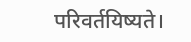परिवर्तयिष्यते।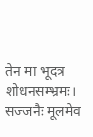तेन मा भूदत्र शोधनसम्भ्रमः। सज्जनैः मूलमेव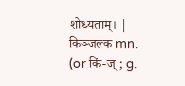शोध्यताम्। |
किञ्जल्क mn. (or किं-ज्; g.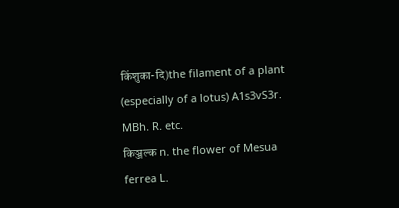किंशुका-दि)the filament of a plant (especially of a lotus) A1s3vS3r. MBh. R. etc.
किञ्जल्क n. the flower of Mesua ferrea L.